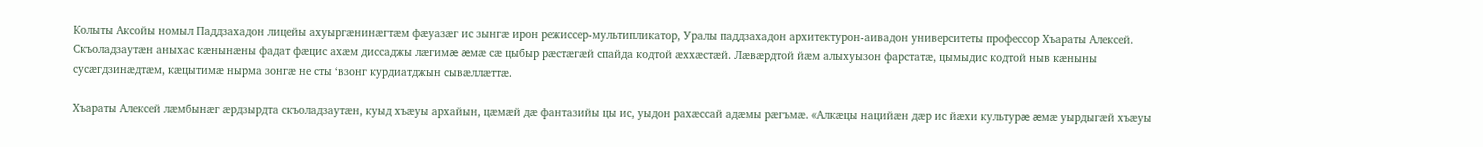Колыты Аксойы номыл Паддзахадон лицейы ахуыргӕнинӕгтӕм фӕуазӕг ис зынгӕ ирон режиссер-мультипликатор, Уралы паддзахадон архитектурон-аивадон университеты профессор Хъараты Алексей. Скъоладзаутæн аныхас кæнынæны фадат фæцис ахæм диссаджы лæгимæ æмæ сæ цыбыр рæстæгæй спайда кодтой æххæстæй. Лæвæрдтой йæм алыхуызон фарстатæ, цымыдис кодтой ныв кæныны сусæгдзинæдтæм, кæцытимæ нырма зонгæ не сты ‘взонг курдиатджын сывæллæттæ.

Хъараты Алексей лæмбынæг æрдзырдта скъоладзаутæн, куыд хъæуы архайын, цæмæй дæ фантазийы цы ис, уыдон рахæссай адæмы рæгъмæ. «Алкæцы нацийæн дæр ис йæхи культурæ æмæ уырдыгæй хъæуы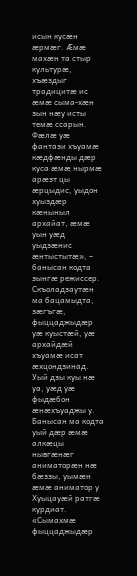исын кусæн æрмæг. Ӕмæ махæн та стыр культурæ, хъæздыг традицитæ ис æмæ сыма-хæн зын нæу исты темæ ссарын. Фæлæ уæ фантази хъуамæ кæдфæнды дæр куса æмæ нырмæ арæзт цы æрцыдис, уыдон хуыздæр кæныныл архайат, æмæ уын уæд уыдзæнис æнтыстытæ», – банысан кодта зынгæ режиссер. Скъоладзаутæн ма бацамыдта, зæгъгæ, фыццаджыдæр уæ куыстæй, уæ архайдæй хъуамæ исат æхцондзинад. Уый дзы куы нæ уа, уæд уæ фыдæбон æнæхъуаджы у. Банысан ма кодта уый дæр æмæ алкæцы нывгæнæг аниматорæн нæ бæззы, уымæн æмæ аниматор у Хуыцауæй ратгæ курдиат. «Сымахмæ фыццаджыдæр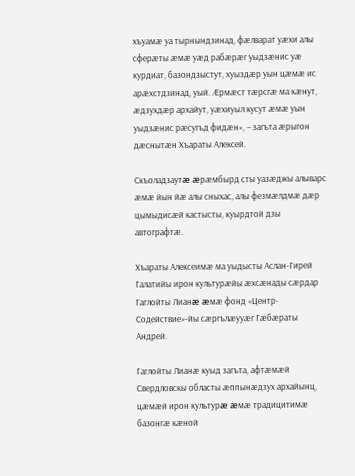хъуамæ уа тырнындзинад, фæлварат уæхи алы сферæты æмæ уæд рабæрæг уыдзæнис уæ курдиат, базондзыстут, хуыздæр уын цæмæ ис арæхстдзинад, уый. Ӕрмæст тæрсгæ ма кæнут, æдзухдæр архайут, уæхиуыл кусут æмæ уын уыдзæнис рæсугъд фидæн», – загъта æрыгон дæснытæн Хъараты Алексей.

Скъоладзаутæ æрæмбырд сты уазæджы алыварс æмæ йын йæ алы сныхас, алы фезмæлдмæ дæр цымыдисæй кастысты, куырдтой дзы автографтæ.

Хъараты Алексеимæ ма уыдысты Аслан-Гирей Галатийы ирон культурæйы æхсæнады сæрдар Гаглойты Лианæ æмæ фонд «Центр-Содействие»-йы сæргълæууæг Гæбæраты Андрей.

Гаглойты Лианæ куыд загъта, афтæмæй Свердловскы областы æппынæдзух архайынц, цæмæй ирон культурæ æмæ традицитимæ базонгæ кæной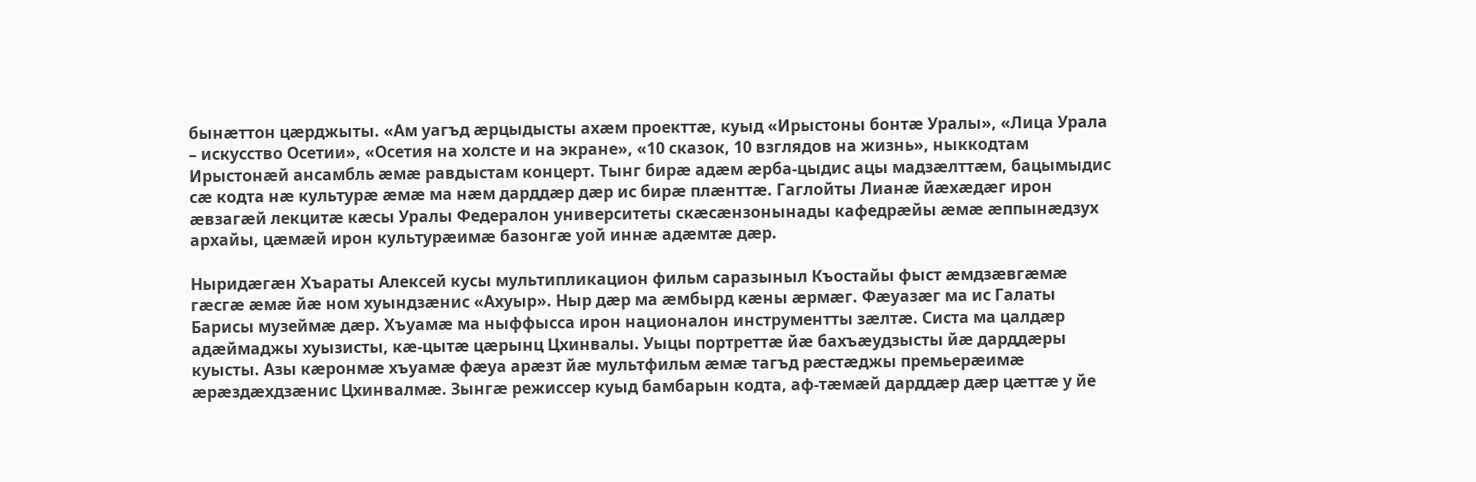бынæттон цæрджыты. «Ам уагъд æрцыдысты ахæм проекттæ, куыд «Ирыстоны бонтæ Уралы», «Лица Урала – искусство Осетии», «Осетия на холсте и на экране», «10 сказок, 10 взглядов на жизнь», ныккодтам Ирыстонæй ансамбль æмæ равдыстам концерт. Тынг бирæ адæм æрба-цыдис ацы мадзæлттæм, бацымыдис сæ кодта нæ культурæ æмæ ма нæм дарддæр дæр ис бирæ плæнттæ. Гаглойты Лианæ йæхæдæг ирон æвзагæй лекцитæ кæсы Уралы Федералон университеты скæсæнзонынады кафедрæйы æмæ æппынæдзух архайы, цæмæй ирон культурæимæ базонгæ уой иннæ адæмтæ дæр.

Ныридæгæн Хъараты Алексей кусы мультипликацион фильм саразыныл Къостайы фыст æмдзæвгæмæ гæсгæ æмæ йæ ном хуындзæнис «Ахуыр». Ныр дæр ма æмбырд кæны æрмæг. Фæуазæг ма ис Галаты Барисы музеймæ дæр. Хъуамæ ма ныффысса ирон националон инструментты зæлтæ. Систа ма цалдæр адæймаджы хуызисты, кæ-цытæ цæрынц Цхинвалы. Уыцы портреттæ йæ бахъæудзысты йæ дарддæры куысты. Азы кæронмæ хъуамæ фæуа арæзт йæ мультфильм æмæ тагъд рæстæджы премьерæимæ æрæздæхдзæнис Цхинвалмæ. Зынгæ режиссер куыд бамбарын кодта, аф-тæмæй дарддæр дæр цæттæ у йе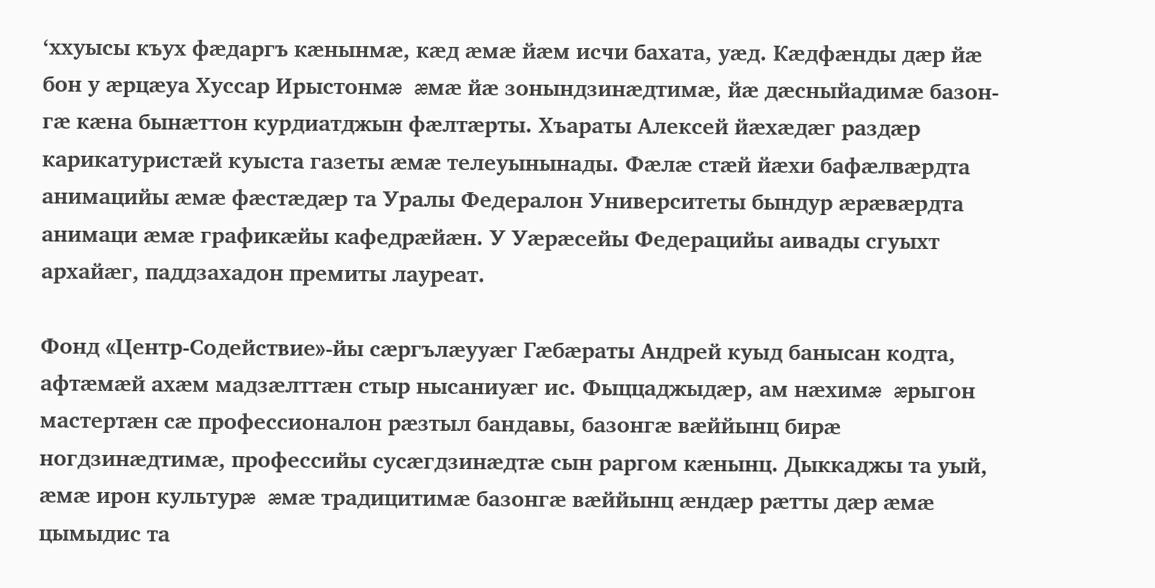‘ххуысы къух фæдаргъ кæнынмæ, кæд æмæ йæм исчи бахата, уæд. Кæдфæнды дæр йæ бон у æрцæуа Хуссар Ирыстонмæ æмæ йæ зонындзинæдтимæ, йæ дæсныйадимæ базон-гæ кæна бынæттон курдиатджын фæлтæрты. Хъараты Алексей йæхæдæг раздæр карикатуристæй куыста газеты æмæ телеуынынады. Фæлæ стæй йæхи бафæлвæрдта анимацийы æмæ фæстæдæр та Уралы Федералон Университеты бындур æрæвæрдта анимаци æмæ графикæйы кафедрæйæн. У Уæрæсейы Федерацийы аивады сгуыхт архайæг, паддзахадон премиты лауреат.

Фонд «Центр-Содействие»-йы сæргълæууæг Гæбæраты Андрей куыд банысан кодта, афтæмæй ахæм мадзæлттæн стыр нысаниуæг ис. Фыццаджыдæр, ам нæхимæ æрыгон мастертæн сæ профессионалон рæзтыл бандавы, базонгæ вæййынц бирæ ногдзинæдтимæ, профессийы сусæгдзинæдтæ сын раргом кæнынц. Дыккаджы та уый, æмæ ирон культурæ æмæ традицитимæ базонгæ вæййынц æндæр рæтты дæр æмæ цымыдис та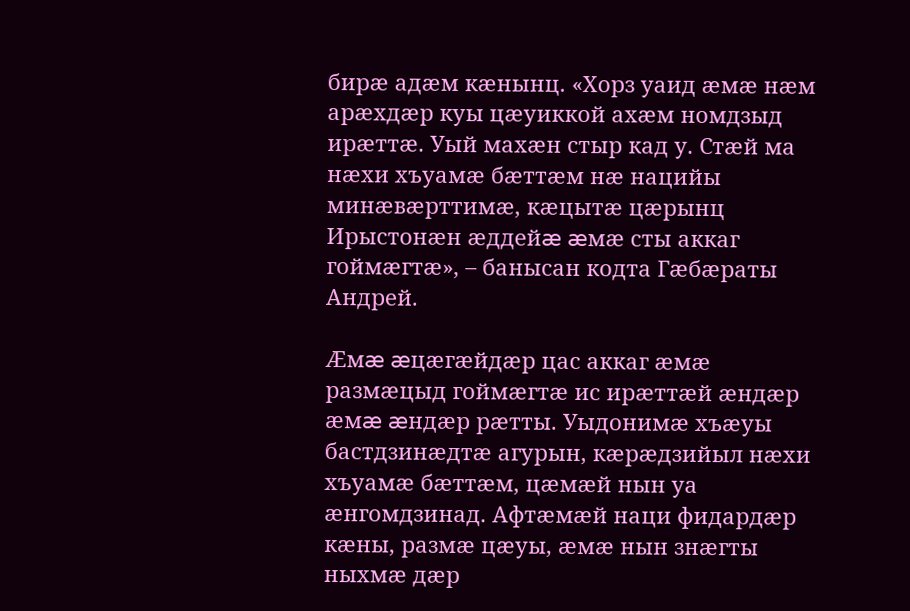бирæ адæм кæнынц. «Хорз уаид æмæ нæм арæхдæр куы цæуиккой ахæм номдзыд ирæттæ. Уый махæн стыр кад у. Стæй ма нæхи хъуамæ бæттæм нæ нацийы минæвæрттимæ, кæцытæ цæрынц Ирыстонæн æддейæ æмæ сты аккаг гоймæгтæ», – банысан кодта Гæбæраты Андрей.

Ӕмæ æцæгæйдæр цас аккаг æмæ размæцыд гоймæгтæ ис ирæттæй æндæр æмæ æндæр рæтты. Уыдонимæ хъæуы бастдзинæдтæ агурын, кæрæдзийыл нæхи хъуамæ бæттæм, цæмæй нын уа æнгомдзинад. Афтæмæй наци фидардæр кæны, размæ цæуы, æмæ нын знæгты ныхмæ дæр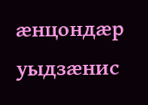æнцондæр уыдзæнис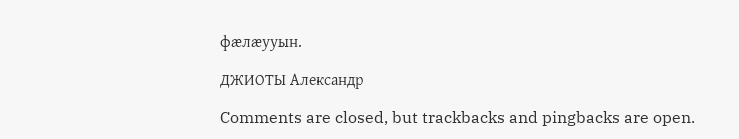фæлæууын.

ДЖИОТЫ Александр

Comments are closed, but trackbacks and pingbacks are open.